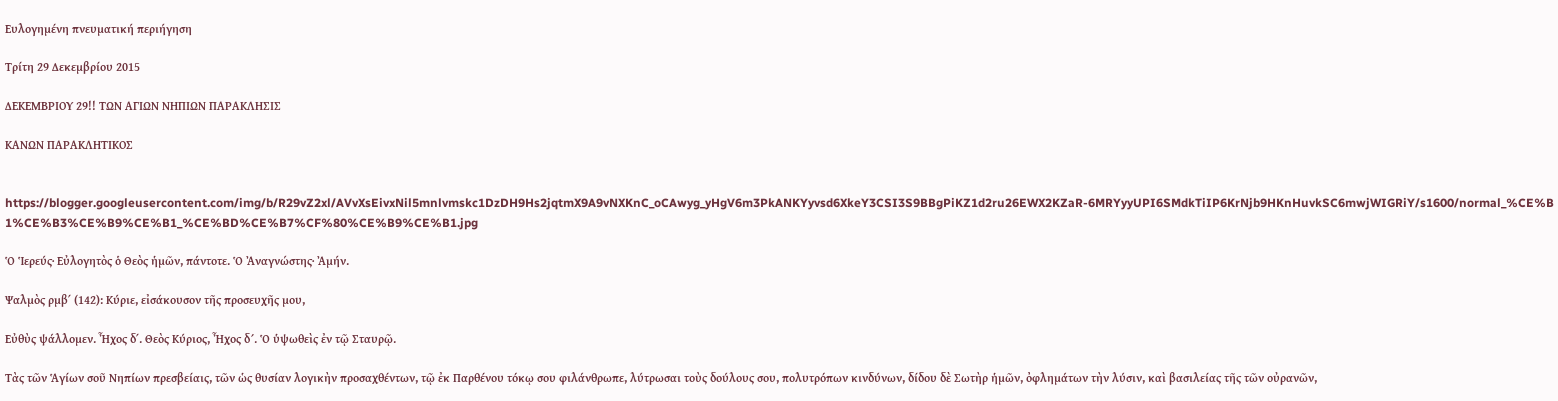Ευλογημένη πνευματική περιήγηση

Τρίτη 29 Δεκεμβρίου 2015

ΔΕΚΕΜΒΡΙΟΥ 29!! ΤΩΝ ΑΓΙΩΝ ΝΗΠΙΩΝ ΠΑΡΑΚΛΗΣΙΣ

ΚΑΝΩΝ ΠΑΡΑΚΛΗΤΙΚΟΣ


https://blogger.googleusercontent.com/img/b/R29vZ2xl/AVvXsEivxNil5mnlvmskc1DzDH9Hs2jqtmX9A9vNXKnC_oCAwyg_yHgV6m3PkANKYyvsd6XkeY3CSI3S9BBgPiKZ1d2ru26EWX2KZaR-6MRYyyUPI6SMdkTiIP6KrNjb9HKnHuvkSC6mwjWIGRiY/s1600/normal_%CE%B1%CE%B3%CE%B9%CE%B1_%CE%BD%CE%B7%CF%80%CE%B9%CE%B1.jpg

Ὁ Ἱερεύς· Εὐλογητὸς ὁ Θεὸς ἡμῶν, πάντοτε. Ὁ Ἀναγνώστης· Ἀμήν.

Ψαλμὸς ρμβ΄ (142): Κύριε, εἰσάκουσον τῆς προσευχῆς μου,

Εὐθὺς ψάλλομεν. Ἦχος δ΄. Θεὸς Κύριος, Ἦχος δ´. Ὁ ὑψωθεὶς ἐν τῷ Σταυρῷ.

Τὰς τῶν Ἁγίων σοῦ Νηπίων πρεσβείαις, τῶν ὡς θυσίαν λογικὴν προσαχθέντων, τῷ ἐκ Παρθένου τόκῳ σου φιλάνθρωπε, λύτρωσαι τοὺς δούλους σου, πολυτρόπων κινδύνων, δίδου δὲ Σωτὴρ ἡμῶν, ὀφλημάτων τὴν λύσιν, καὶ βασιλείας τῆς τῶν οὐρανῶν,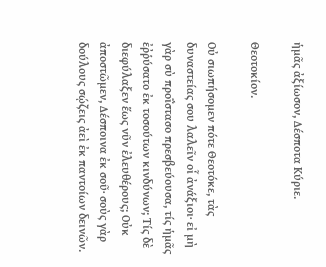ἡμᾶς ἀξίωσον, Δέσποτα Κύριε.

Θεοτοκίον.

Οὐ σιωπήσομεν πότε Θεοτόκε, τὰς δυναστείας σου λαλεῖν οἷ ἀνάξιοι· εἰ μὴ γὰρ σὺ προΐστασο πρεσβεύουσα, τίς ἡμᾶς ἐῤῥύσατο ἐκ τοσούτων κινδύνων; Τίς δὲ διεφύλαξεν ἕως νῦν ἐλευθέρους; Οὐκ ἀποστῶμεν, Δέσποινα ἐκ σοῦ· σοὺς γὰρ δούλους σῴζεις ἀεὶ ἐκ παντοίων δεινῶν.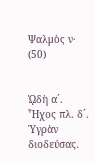Ψαλμὸς ν· (50)


ᾨδὴ α´. Ἦχος πλ. δ´. Ὑγρὰν διοδεύσας.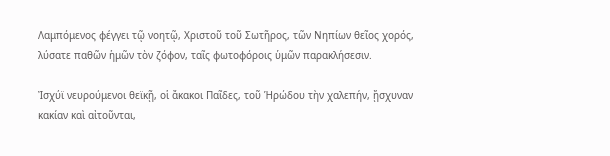Λαμπόμενος φέγγει τῷ νοητῷ, Χριστοῦ τοῦ Σωτῆρος, τῶν Νηπίων θεῖος χορός, λύσατε παθῶν ἡμῶν τὸν ζόφον, ταῖς φωτοφόροις ὑμῶν παρακλήσεσιν.

Ἰσχύϊ νευρούμενοι θεϊκῇ, οἱ ἄκακοι Παῖδες, τοῦ Ἡρώδου τὴν χαλεπήν, ᾔσχυναν κακίαν καὶ αἰτοῦνται,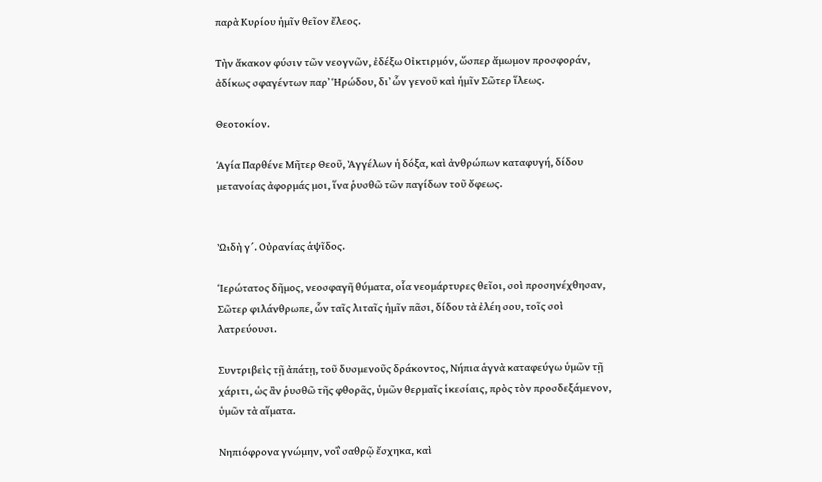παρὰ Κυρίου ἡμῖν θεῖον ἔλεος.

Τὴν ἄκακον φύσιν τῶν νεογνῶν, ἐδέξω Οἰκτιρμόν, ὥσπερ ἄμωμον προσφοράν, ἀδίκως σφαγέντων παρ᾿ Ἡρώδου, δι᾿ ὧν γενοῦ καὶ ἡμῖν Σῶτερ ἵλεως.

Θεοτοκίον.

Ἁγία Παρθένε Μῆτερ Θεοῦ, Ἀγγέλων ἡ δόξα, καὶ ἀνθρώπων καταφυγή, δίδου μετανοίας ἀφορμάς μοι, ἵνα ῥυσθῶ τῶν παγίδων τοῦ ὄφεως.


ᾨδὴ γ´. Οὐρανίας ἁψῖδος.

Ἱερώτατος δῆμος, νεοσφαγῆ θύματα, οἷα νεομάρτυρες θεῖοι, σοὶ προσηνέχθησαν, Σῶτερ φιλάνθρωπε, ὧν ταῖς λιταῖς ἡμῖν πᾶσι, δίδου τὰ ἐλέη σου, τοῖς σοὶ λατρεύουσι.

Συντριβεὶς τῇ ἀπάτῃ, τοῦ δυσμενοῦς δράκοντος, Νήπια ἁγνὰ καταφεύγω ὑμῶν τῇ χάριτι, ὡς ἂν ῥυσθῶ τῆς φθορᾶς, ὑμῶν θερμαῖς ἱκεσίαις, πρὸς τὸν προσδεξάμενον, ὑμῶν τὰ αἵματα.

Νηπιόφρονα γνώμην, νοΐ σαθρῷ ἔσχηκα, καὶ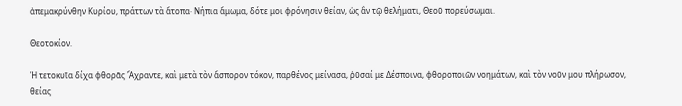ἀπεμακρύνθην Κυρίου, πράττων τὰ ἄτοπα· Νήπια ἄμωμα, δότε μοι φρόνησιν θείαν, ὡς ἂν τῷ θελήματι, Θεοῦ πορεύσωμαι.

Θεοτοκίον.

Ἡ τετοκυῖα δίχα φθορᾶς Ἄχραντε, καὶ μετὰ τὸν ἄσπορον τόκον, παρθένος μείνασα, ῥῦσαί με Δέσποινα, φθοροποιῶν νοημάτων, καὶ τὸν νοῦν μου πλήρωσον, θείας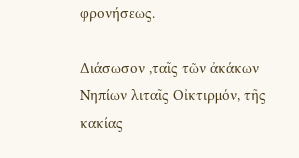φρονήσεως.

Διάσωσον ,ταῖς τῶν ἀκάκων Νηπίων λιταῖς Οἰκτιρμόν, τῆς κακίας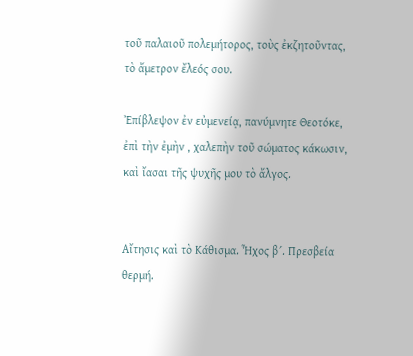τοῦ παλαιοῦ πολεμήτορος, τοὺς ἐκζητοῦντας, τὸ ἄμετρον ἔλεός σου.

Ἐπίβλεψον ἐν εὐμενείᾳ, πανύμνητε Θεοτόκε, ἐπὶ τὴν ἐμὴν , χαλεπὴν τοῦ σώματος κάκωσιν, καὶ ἴασαι τῆς ψυχῆς μου τὸ ἄλγος.


Αἴτησις καὶ τὸ Κάθισμα. Ἦχος β´. Πρεσβεία θερμή.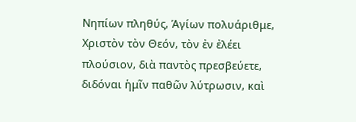Νηπίων πληθύς, Ἁγίων πολυάριθμε, Χριστὸν τὸν Θεόν, τὸν ἐν ἐλέει πλούσιον, διὰ παντὸς πρεσβεύετε, διδόναι ἡμῖν παθῶν λύτρωσιν, καὶ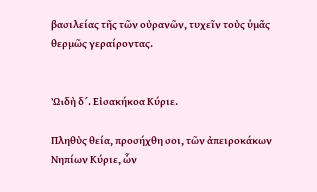βασιλείας τῆς τῶν οὐρανῶν, τυχεῖν τοὺς ὑμᾶς θερμῶς γεραίροντας.


ᾨδὴ δ´. Εἰσακήκοα Κύριε.

Πληθὺς θεία, προσήχθη σοι, τῶν ἀπειροκάκων Νηπίων Κύριε, ὧν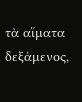τὰ αἵματα δεξάμενος,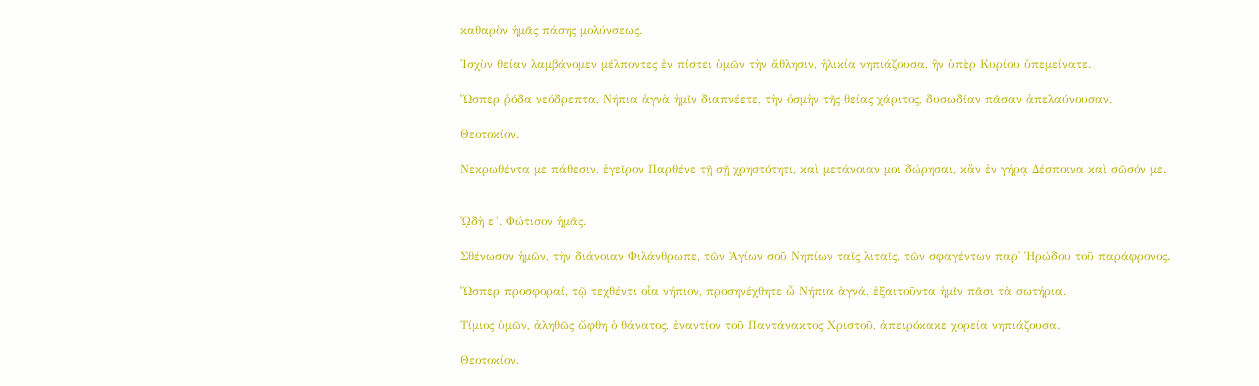καθαρὸν ἡμᾶς πάσης μολύνσεως.

Ἰσχὺν θείαν λαμβάνομεν μέλποντες ἐν πίστει ὑμῶν τὴν ἄθλησιν, ἡλικία νηπιάζουσα, ἢν ὑπὲρ Κυρίου ὑπεμείνατε.

Ὥσπερ ῥόδα νεόδρεπτα, Νήπια ἁγνὰ ἡμῖν διαπνέετε, τὴν ὀσμὴν τῆς θείας χάριτος, δυσωδίαν πᾶσαν ἀπελαύνουσαν.

Θεοτοκίον.

Νεκρωθέντα με πάθεσιν, ἐγεῖρον Παρθένε τῇ σῇ χρηστότητι, καὶ μετάνοιαν μοι δώρησαι, κἂν ἐν γήρᾳ Δέσποινα καὶ σῶσόν με.


ᾨδὴ ε´. Φώτισον ἡμᾶς.

Σθένωσον ἡμῶν, τὴν διάνοιαν Φιλάνθρωπε, τῶν Ἁγίων σοῦ Νηπίων ταῖς λιταῖς, τῶν σφαγέντων παρ᾿ Ἡρώδου τοῦ παράφρονος.

Ὥσπερ προσφοραί, τῷ τεχθέντι οἷα νήπιον, προσηνέχθητε ὦ Νήπια ἁγνά, ἐξαιτοῦντα ἡμῖν πᾶσι τὰ σωτήρια.

Τίμιος ὑμῶν, ἀληθῶς ὤφθη ὁ θάνατος, ἐναντίον τοῦ Παντάνακτος Χριστοῦ, ἀπειρόκακε χορεία νηπιάζουσα.

Θεοτοκίον.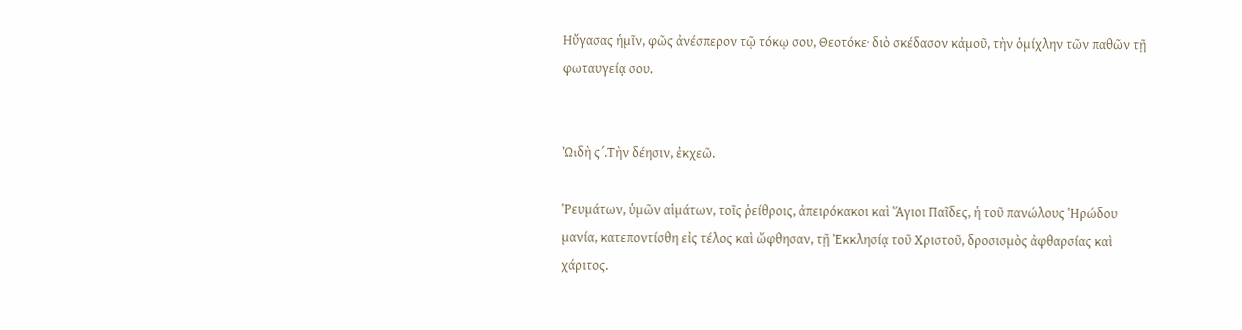Ηὔγασας ἡμῖν, φῶς ἀνέσπερον τῷ τόκῳ σου, Θεοτόκε· διὸ σκέδασον κἀμοῦ, τὴν ὁμίχλην τῶν παθῶν τῇ φωταυγείᾳ σου.


ᾨδὴ ς´.Τὴν δέησιν, ἐκχεῶ.

Ῥευμάτων, ὑμῶν αἱμάτων, τοῖς ῥείθροις, ἀπειρόκακοι καὶ Ἅγιοι Παῖδες, ἡ τοῦ πανώλους Ἡρώδου μανία, κατεποντίσθη εἰς τέλος καὶ ὤφθησαν, τῇ Ἐκκλησίᾳ τοῦ Χριστοῦ, δροσισμὸς ἀφθαρσίας καὶ χάριτος.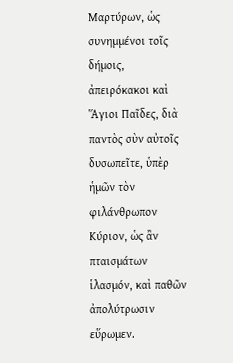Μαρτύρων, ὡς συνημμένοι τοῖς δήμοις, ἀπειρόκακοι καὶ Ἅγιοι Παῖδες, διὰ παντὸς σὺν αὐτοῖς δυσωπεῖτε, ὑπὲρ ἡμῶν τὸν φιλάνθρωπον Κύριον, ὡς ἂν πταισμάτων ἱλασμόν, καὶ παθῶν ἀπολύτρωσιν εὕρωμεν.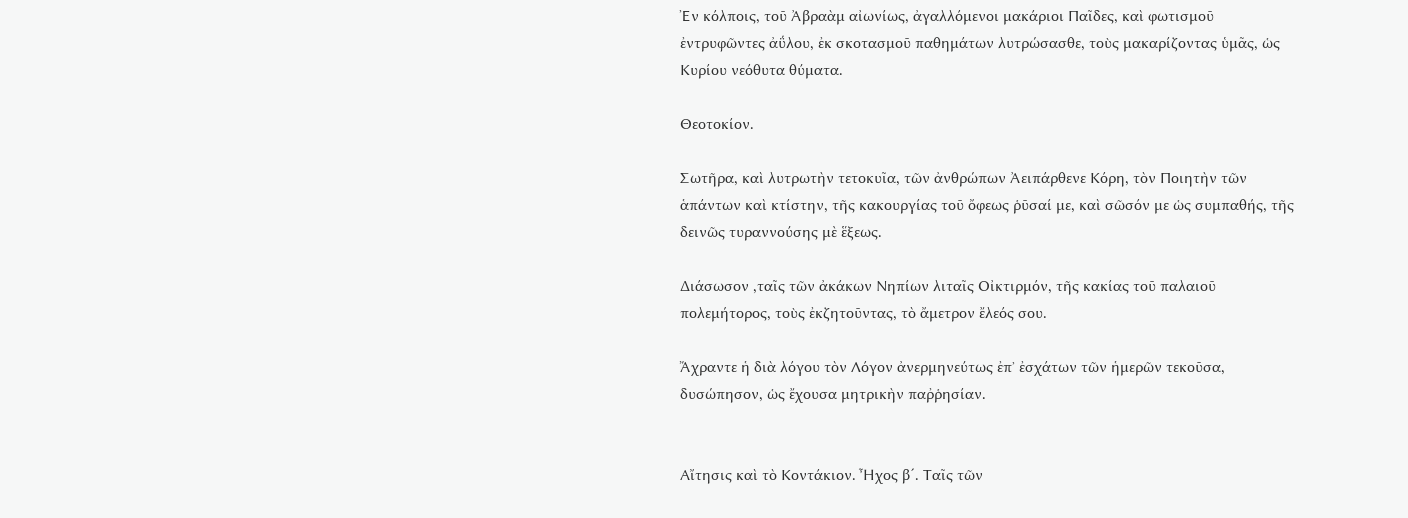Ἐν κόλποις, τοῦ Ἀβραὰμ αἰωνίως, ἀγαλλόμενοι μακάριοι Παῖδες, καὶ φωτισμοῦ ἐντρυφῶντες ἀΰλου, ἐκ σκοτασμοῦ παθημάτων λυτρώσασθε, τοὺς μακαρίζοντας ὑμᾶς, ὡς Κυρίου νεόθυτα θύματα.

Θεοτοκίον.

Σωτῆρα, καὶ λυτρωτὴν τετοκυῖα, τῶν ἀνθρώπων Ἀειπάρθενε Κόρη, τὸν Ποιητὴν τῶν ἁπάντων καὶ κτίστην, τῆς κακουργίας τοῦ ὄφεως ῥῦσαί με, καὶ σῶσόν με ὡς συμπαθής, τῆς δεινῶς τυραννούσης μὲ ἕξεως.

Διάσωσον ,ταῖς τῶν ἀκάκων Νηπίων λιταῖς Οἰκτιρμόν, τῆς κακίας τοῦ παλαιοῦ πολεμήτορος, τοὺς ἐκζητοῦντας, τὸ ἄμετρον ἔλεός σου.

Ἄχραντε ἡ διὰ λόγου τὸν Λόγον ἀνερμηνεύτως ἐπ᾿ ἐσχάτων τῶν ἡμερῶν τεκοῦσα, δυσώπησον, ὡς ἔχουσα μητρικὴν παῤῥησίαν.


Αἴτησις καὶ τὸ Κοντάκιον. Ἦχος β´. Ταῖς τῶν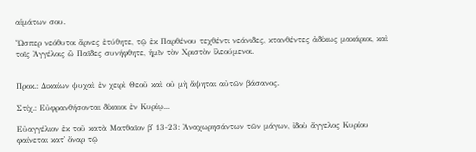αἱμάτων σου.

Ὥσπερ νεόθυτοι ἄρνες ἐτύθητε, τῷ ἐκ Παρθένου τεχθέντι νεάνιδες, κτανθέντες ἀδίκως μακάριοι, καὶ τοῖς Ἀγγέλοις ὢ Παῖδες συνήφθητε, ἡμῖν τὸν Χριστὸν ἱλεούμενοι.


Προκ.: Δικαίων ψυχαὶ ἐν χειρὶ Θεοῦ καὶ οὐ μὴ ἅψηται αὐτῶν βάσανος.

Στίχ.: Εὐφρανθήσονται δίκαιοι ἐν Κυρίῳ...

Εὐαγγέλιον ἐκ τοῦ κατὰ Ματθαῖον β᾿ 13-23: Ἀναχωρησάντων τῶν μάγων, ἰδοὺ ἄγγελος Κυρίου φαίνεται κατ᾿ ὄναρ τῷ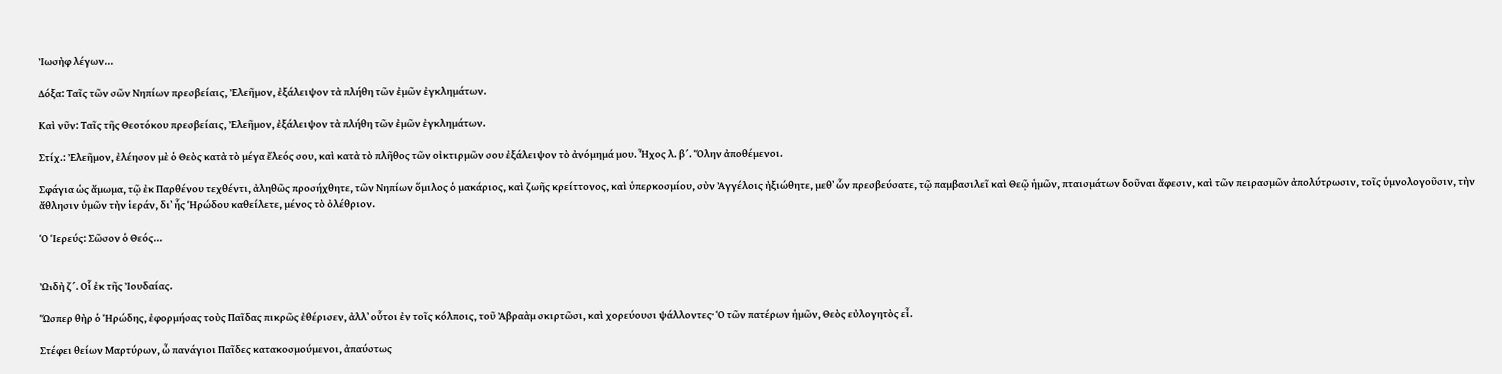Ἰωσὴφ λέγων...

Δόξα: Ταῖς τῶν σῶν Νηπίων πρεσβείαις, Ἐλεῆμον, ἐξάλειψον τὰ πλήθη τῶν ἐμῶν ἐγκλημάτων.

Καὶ νῦν: Ταῖς τῆς Θεοτόκου πρεσβείαις, Ἐλεῆμον, ἐξάλειψον τὰ πλήθη τῶν ἐμῶν ἐγκλημάτων.

Στίχ.: Ἐλεῆμον, ἐλέησον μὲ ὁ Θεὸς κατὰ τὸ μέγα ἔλεός σου, καὶ κατὰ τὸ πλῆθος τῶν οἰκτιρμῶν σου ἐξάλειψον τὸ ἀνόμημά μου. Ἦχος λ. β´. Ὅλην ἀποθέμενοι.

Σφάγια ὡς ἄμωμα, τῷ ἐκ Παρθένου τεχθέντι, ἀληθῶς προσήχθητε, τῶν Νηπίων ὅμιλος ὁ μακάριος, καὶ ζωῆς κρείττονος, καὶ ὑπερκοσμίου, σὺν Ἀγγέλοις ἠξιώθητε, μεθ᾿ ὧν πρεσβεύσατε, τῷ παμβασιλεῖ καὶ Θεῷ ἡμῶν, πταισμάτων δοῦναι ἄφεσιν, καὶ τῶν πειρασμῶν ἀπολύτρωσιν, τοῖς ὑμνολογοῦσιν, τὴν ἄθλησιν ὑμῶν τὴν ἱεράν, δι᾿ ἧς Ἡρώδου καθείλετε, μένος τὸ ὀλέθριον.

Ὁ Ἱερεύς: Σῶσον ὁ Θεός...


ᾨδὴ ζ´. Οἷ ἐκ τῆς Ἰουδαίας.

Ὥσπερ θὴρ ὁ Ἡρώδης, ἐφορμήσας τοὺς Παῖδας πικρῶς ἐθέρισεν, ἀλλ᾿ οὗτοι ἐν τοῖς κόλποις, τοῦ Ἀβραὰμ σκιρτῶσι, καὶ χορεύουσι ψάλλοντες· Ὁ τῶν πατέρων ἡμῶν, Θεὸς εὐλογητὸς εἶ.

Στέφει θείων Μαρτύρων, ὦ πανάγιοι Παῖδες κατακοσμούμενοι, ἀπαύστως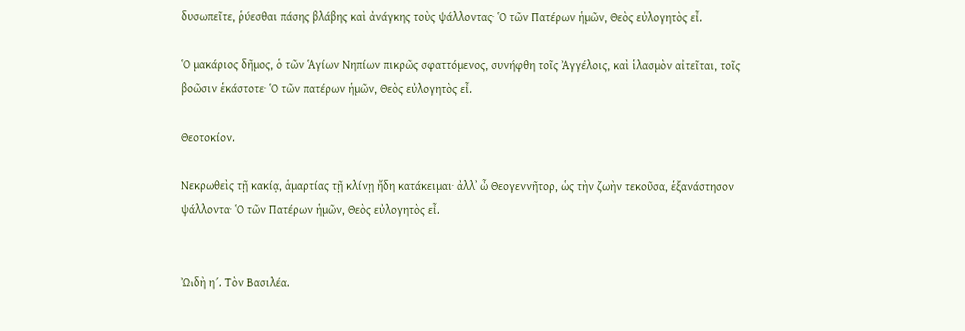δυσωπεῖτε, ῥύεσθαι πάσης βλάβης καὶ ἀνάγκης τοὺς ψάλλοντας· Ὁ τῶν Πατέρων ἡμῶν, Θεὸς εὐλογητὸς εἶ.

Ὁ μακάριος δῆμος, ὁ τῶν Ἁγίων Νηπίων πικρῶς σφαττόμενος, συνήφθη τοῖς Ἀγγέλοις, καὶ ἱλασμὸν αἰτεῖται, τοῖς βοῶσιν ἑκάστοτε· Ὁ τῶν πατέρων ἡμῶν, Θεὸς εὐλογητὸς εἶ.

Θεοτοκίον.

Νεκρωθεὶς τῇ κακίᾳ, ἁμαρτίας τῇ κλίνῃ ἤδη κατάκειμαι· ἀλλ᾿ ὦ Θεογεννῆτορ, ὡς τὴν ζωὴν τεκοῦσα, ἑξανάστησον ψάλλοντα· Ὁ τῶν Πατέρων ἡμῶν, Θεὸς εὐλογητὸς εἶ.


ᾨδὴ η´. Τὸν Βασιλέα.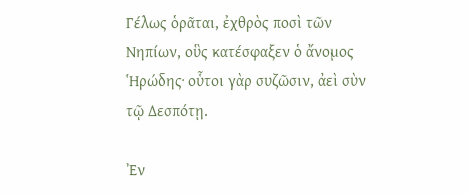Γέλως ὁρᾶται, ἐχθρὸς ποσὶ τῶν Νηπίων, οὓς κατέσφαξεν ὁ ἄνομος Ἡρώδης· οὗτοι γὰρ συζῶσιν, ἀεὶ σὺν τῷ Δεσπότῃ.

Ἐν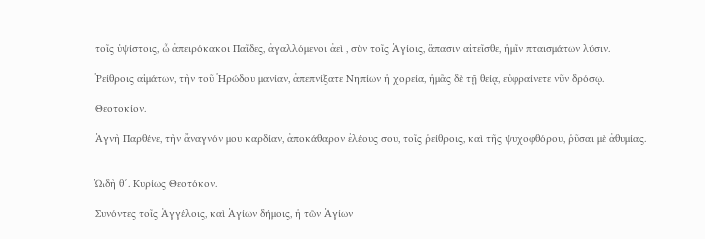τοῖς ὑψίστοις, ὦ ἀπειρόκακοι Παῖδες, ἀγαλλόμενοι ἀεὶ , σὺν τοῖς Ἁγίοις, ἅπασιν αἰτεῖσθε, ἡμῖν πταισμάτων λύσιν.

Ῥείθροις αἱμάτων, τὴν τοῦ Ἡρώδου μανίαν, ἀπεπνίξατε Νηπίων ἡ χορεία, ἡμᾶς δὲ τῇ θείᾳ, εὐφραίνετε νῦν δρόσῳ.

Θεοτοκίον.

Ἁγνὴ Παρθένε, τὴν ἄναγνόν μου καρδίαν, ἀποκάθαρον ἐλέους σου, τοῖς ῥείθροις, καὶ τῆς ψυχοφθόρου, ῥῦσαι μὲ ἀθυμίας.


ᾨδὴ θ´. Κυρίως Θεοτόκον.

Συνόντες τοῖς Ἀγγέλοις, καὶ Ἁγίων δήμοις, ἡ τῶν Ἁγίων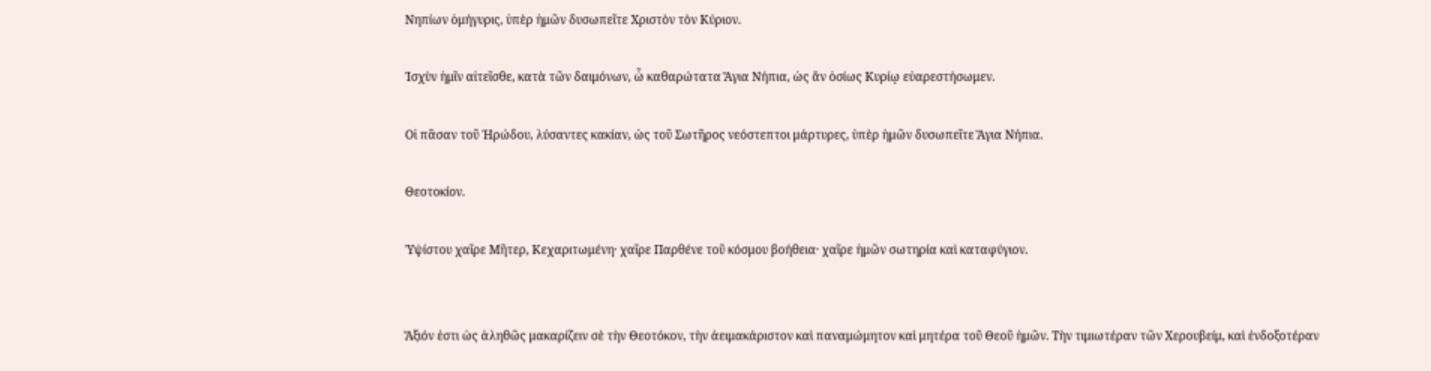Νηπίων ὁμήγυρις, ὑπὲρ ἡμῶν δυσωπεῖτε Χριστὸν τὸν Κύριον.

Ἰσχὺν ἡμῖν αἰτεῖσθε, κατὰ τῶν δαιμόνων, ὦ καθαρώτατα Ἅγια Νήπια, ὡς ἄν ὁσίως Κυρίῳ εὐαρεστήσωμεν.

Οἱ πᾶσαν τοῦ Ἡρώδου, λύσαντες κακίαν, ὡς τοῦ Σωτῆρος νεόστεπτοι μάρτυρες, ὑπὲρ ἡμῶν δυσωπεῖτε Ἅγια Νήπια.

Θεοτοκίον.

Ὑψίστου χαῖρε Μῆτερ, Κεχαριτωμένη· χαῖρε Παρθένε τοῦ κόσμου βοήθεια· χαῖρε ἡμῶν σωτηρία καὶ καταφύγιον.


Ἄξιόν ἐστι ὡς ἀληθῶς μακαρίζειν σὲ τὴν Θεοτόκον, τὴν ἀειμακάριστον καὶ παναμώμητον καὶ μητέρα τοῦ Θεοῦ ἡμῶν. Τὴν τιμιωτέραν τῶν Χερουβείμ, καὶ ἐνδοξοτέραν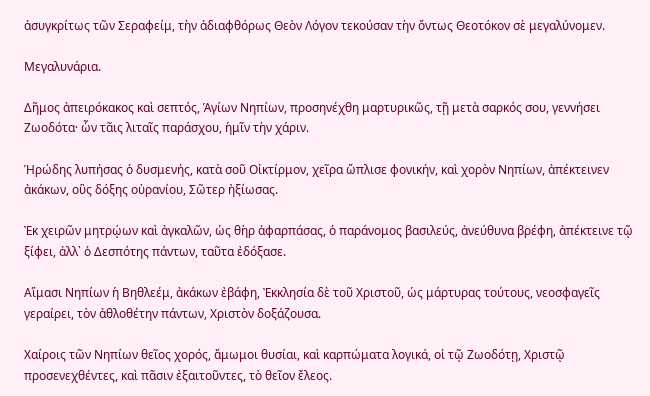ἀσυγκρίτως τῶν Σεραφείμ, τὴν ἀδιαφθόρως Θεὸν Λόγον τεκούσαν τὴν ὄντως Θεοτόκον σὲ μεγαλύνομεν.

Μεγαλυνάρια.

Δῆμος ἀπειρόκακος καὶ σεπτός, Ἁγίων Νηπίων, προσηνέχθη μαρτυρικῶς, τῇ μετὰ σαρκός σου, γεννήσει Ζωοδότα· ὧν τᾶις λιταῖς παράσχου, ἡμῖν τὴν χάριν.

Ἡρώδης λυπήσας ὁ δυσμενής, κατὰ σοῦ Οἰκτίρμον, χεῖρα ὥπλισε φονικήν, καὶ χορὸν Νηπίων, ἀπέκτεινεν ἀκάκων, οὓς δόξης οὐρανίου, Σῶτερ ἠξίωσας.

Ἐκ χειρῶν μητρῴων καὶ ἀγκαλῶν, ὡς θὴρ ἀφαρπάσας, ὁ παράνομος βασιλεύς, ἀνεύθυνα βρέφη, ἀπέκτεινε τῷ ξίφει, ἀλλ᾿ ὁ Δεσπότης πάντων, ταῦτα ἐδόξασε.

Αἵμασι Νηπίων ἡ Βηθλεέμ, ἀκάκων ἐβάφη, Ἐκκλησία δὲ τοῦ Χριστοῦ, ὡς μάρτυρας τούτους, νεοσφαγεῖς γεραίρει, τὸν ἀθλοθέτην πάντων, Χριστὸν δοξάζουσα.

Χαίροις τῶν Νηπίων θεῖος χορός, ἄμωμοι θυσίαι, καὶ καρπώματα λογικά, οἱ τῷ Ζωοδότῃ, Χριστῷ προσενεχθέντες, καὶ πᾶσιν ἐξαιτοῦντες, τὸ θεῖον ἔλεος.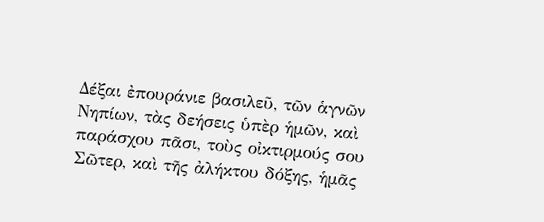Δέξαι ἐπουράνιε βασιλεῦ, τῶν ἁγνῶν Νηπίων, τὰς δεήσεις ὑπὲρ ἡμῶν, καὶ παράσχου πᾶσι, τοὺς οἰκτιρμούς σου Σῶτερ, καὶ τῆς ἀλήκτου δόξης, ἡμᾶς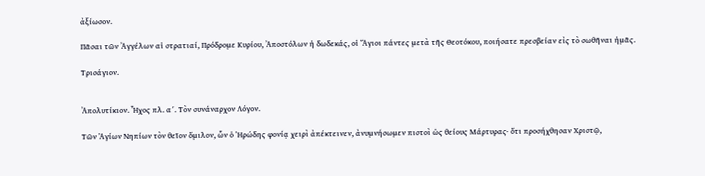ἀξίωσον.

Πᾶσαι τῶν Ἀγγέλων αἱ στρατιαί, Πρόδρομε Κυρίου, Ἀποστόλων ἡ δωδεκάς, οἱ Ἅγιοι πάντες μετὰ τῆς Θεοτόκου, ποιήσατε πρεσβείαν εἰς τὸ σωθῆναι ἡμᾶς.

Τρισάγιον.


Ἀπολυτίκιον. Ἦχος πλ. α´. Τὸν συνάναρχον Λόγον.

Τῶν Ἁγίων Νηπίων τὸν θεῖον ὅμιλον, ὧν ὁ Ἡρώδης φονίᾳ χειρὶ ἀπέκτεινεν, ἀνυμνήσωμεν πιστοὶ ὡς θείους Μάρτυρας· ὅτι προσήχθησαν Χριστῷ,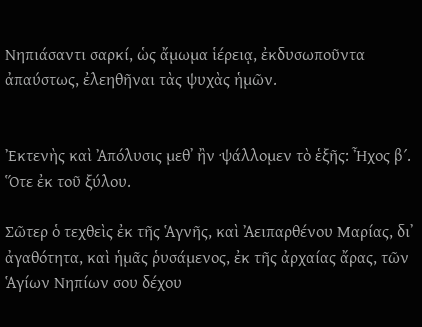Νηπιάσαντι σαρκί, ὡς ἄμωμα ἱέρειᾳ, ἐκδυσωποῦντα ἀπαύστως, ἐλεηθῆναι τὰς ψυχὰς ἡμῶν.


Ἐκτενὴς καὶ Ἀπόλυσις μεθ᾿ ἢν ·ψάλλομεν τὸ ἑξῆς: Ἦχος β´. Ὅτε ἐκ τοῦ ξύλου.

Σῶτερ ὁ τεχθεὶς ἐκ τῆς Ἁγνῆς, καὶ Ἀειπαρθένου Μαρίας, δι᾿ ἀγαθότητα, καὶ ἡμᾶς ῥυσάμενος, ἐκ τῆς ἀρχαίας ἄρας, τῶν Ἁγίων Νηπίων σου δέχου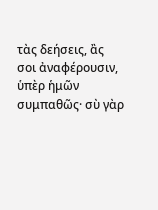τὰς δεήσεις, ἂς σοι ἀναφέρουσιν, ὑπὲρ ἡμῶν συμπαθῶς· σὺ γὰρ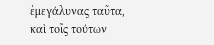ἐμεγάλυνας ταῦτα, καὶ τοῖς τούτων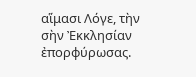αἵμασι Λόγε, τὴν σὴν Ἐκκλησίαν ἐπορφύρωσας.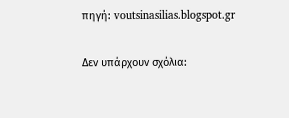πηγή: voutsinasilias.blogspot.gr

Δεν υπάρχουν σχόλια: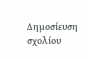Δημοσίευση σχολίου